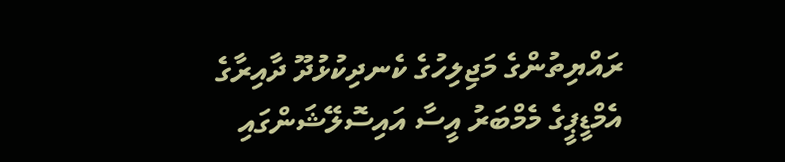ރައްޔިތުންގެ މަޖިލިހުގެ ކެނދިކުޅުދޫ ދާއިރާގެ އެމްޑީޕީގެ މެމްބަރު އީސާ އައިސޮލޭޝަންގައި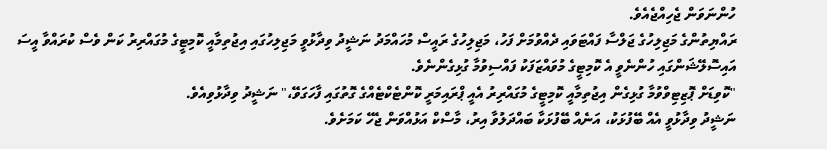ހުންނަވަން ޖެހިއްޖެއެވެ.
ރައްޔިތުންގެ މަޖިލިހުގެ ޖަލްސާ ފައްޓަވައި ދެއްވުމަށް ފަހު، މަޖިލިހުގެ ރައީސް މުހައްމަދު ނަޝީދު ވިދާޅުވީ މަޖިލިހުގައި އިޖުތިމާއީ ކޮމިޓީގެ މުގައްރިރު ކަން ވެސް ކުރައްވާ އީސަ އައިސޮލޭޝަންގައި ހުންނެވީ އެ ކޮމިޓީގެ މުވައްޒަފަކު ފައްސިވުމާ ގުޅިގެންނެވެ.
"ކޮވިޑަށް ޕޮޒިޓިވްވުމާ ގުޅިގެން އިޖުތިމާއީ ކޮމިޓީގެ މުގައްރިރު އެއީ ޕްރައިމަރީ ކޮންޓެކްޓެއްގެ ގޮތުގައި ފާހަގަވޭ،" ނަޝީދު ވިދާޅުވިއެވެ.
ނަޝީދު ވިދާޅުވީ އެއް ބޭފުޅަކު، އަނެއް ބޭފުޅަކާ ބައްދަލުވާ އިރު، މާސްކް އަޅުއްވަން ޖެހޭ ކަމަށެވެ.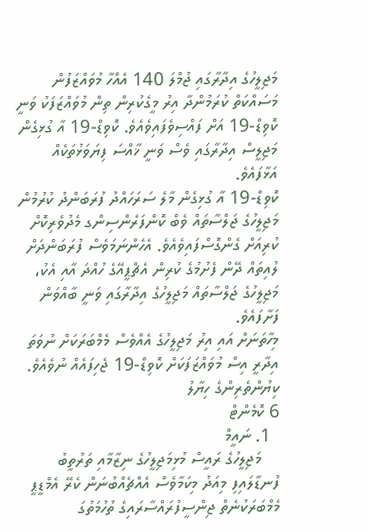މަޖިލީހުގެ އިދާރާގައި ޖުމްލަ 140 އެއްހާ މުވައްޒަފުން މަސައްކަތް ކުރަމުންދާ އިރު މީގެކުރިން ތިން މުވައްޒަފަކު ވަނީ ކޮވިޑް-19 އަށް ފައްސިވެފައިވެއެވެ. ކޮވިޑް-19 އާ ގުޅިގެން މަޖިލީސް އިދާރާގައި ވެސް ވަނީ ޚާއްސަ ފިޔަވަޅުތަކެއް އަޅާފައެވެ.
ކޮވިޑް-19 އާ ގުޅިގެން މާލެ ސަރަހައްދު ފުރަބަންދު ކުރުމުން މަޖިލީހުގެ ޖަލްސާތައް ވެބް ކޮންފަރެންސިންގ މެދުވެރިކޮށް ކުރިއަށް ގެންގޮސްފައިވެއެވެ. އެހެންނަމަވެސް ފުރަބަންދަށް ލުއިތައް ދޭން ފެށުމުގެ ކުރިން އެޗްޕީއޭގެ ހުއްދަ އާއި އެކު، މަޖިލީހުގެ ޖަލްސާތައް މަޖިލީހުގެ އިދާރާގައި ވަނީ ބާއްވަން ފަށާފައެވެ.
މިހާތަނަށް އައި އިރު މަޖިލީހުގެ އެއްވެސް މެމްބަރަކަށް ނުވަތަ އިދާރީ އިސް މުވައްޒަފަކަށް ކޮވިޑް-19 ޖެހިފައެއް ނުވެއެވެ.
ކިޔުންތެރިންގެ ހިޔާލު
6 ކޮމެންޓް
  1. ނައީމް
    މަޖިލީހުގެ ރައީސް މުޅިމަޖިލީހުގެ ނިޒާމާއި ތަރުތީބު ފުނޑާލައިފި މިއަދު މިކަމާވެސް އެއްޗެއްބުނަން ކެރޭ އެމްޑީޕީ މެމްބަރަކުނެތް ޖިންސީފުރައްސާރައިގެ ތުހުމަތުގަ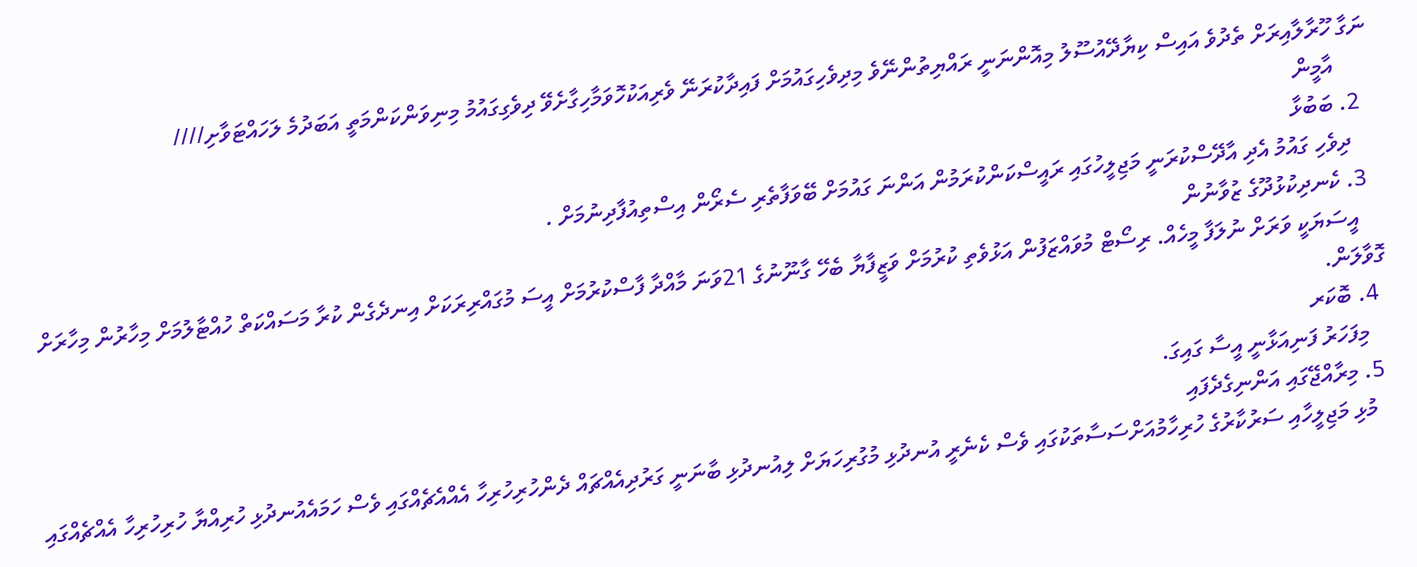ނަގާ ހޫރާލާއިރަށް ތެދުވެ އައިސް ކިޔާދޭއުސޫލު މިއޮންނަނީ ރައްޔިތުންނޭވެ މިދިވެހިގައުމަށް ފައިދާކުރަނޭ ވެރިއަކުހޮވަމާހިގާށެވޭ ދިވެގިގައުމު މިނިވަންކަންމަތީ އަބަދުމެ ލަހައްޓަވާށި////
      އާމީން
  2. ބަބުޅާ
    ދިވެހި ގައުމު އެދި އާދޭސްކުރަނީ މަޖިލީހުގައި ރައީސްކަންކުރަމުން އަންނަ ގައުމަށް ބޭވަފާތެރި ސެރޯން އިސްތިއުފާދިނުމަށް .
  3. ކެނދިކުޅުދޫގެ ޒުވާނުން
    އީސަޔަކީ ވަރަށް ނުލަފާ މީހެއް. ރިސޯޓް މުވައްޒަފުން އަޅުވެތި ކުރުމަށް ވަޒީފާޔާ ބެހޭ ގާނޫނުގެ 21ވަނަ މާއްދާ ފާސްކުރުމަށް އީސަ މުގައްރިރަކަށް އިނދެގެން ކުރާ މަސައްކަތް ހުއްޓާލުމަށް މިހާރުން މިހާރަށް ގޮވާލަން.
  4. ބޮކަރ
    މިފަހަރު ފަނިއަޅާނީ އީސާ ގައިގަ.
  5. މިރާއްޖޭގައި އަންނިގެދެފައި
    މުޅި މަޖިލީހާއި ސަރުކާރުގެ ހުރިހާމުއަށްސަސާތަކުގައި ވެސް ކެނެރީ އުނދުޅި މުގުރިހަޔަށް ލިއުނދުޅި ބާނަނީ ގަރުދިއެއްޗައް ދެންހުރިހުރިހާ އެއްއެޗެއްގައި ވެސް ހަމައެއުނދުޅި ހުރިއްޔާ ހުރިހުރިހާ އެއްޗެއްގައި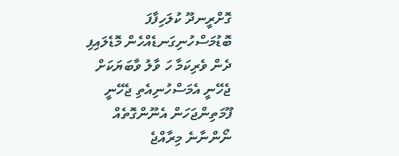ގޮށްރީނދޫ ކުލަހިފާފަ ބޮޑުމަސްހުނިގަނޑެއްހެން މޮޑެލައިފި ދެން ވެރިކަމާ ހަ ވާލު ވާބަޔަކަށް ޖެހޭނީ އެމަސްހުނިއެތި ޖެހޭނީ ފޫމަތިންޖަހަން އެނޫންގޮތެއް ނޯންނާނެ މިރާއްޖެ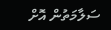ސަލާމަތުން އޮށް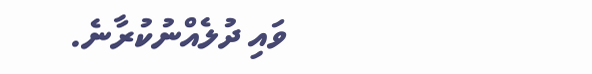ވައި ދުލެއްނުކުރާނެ.